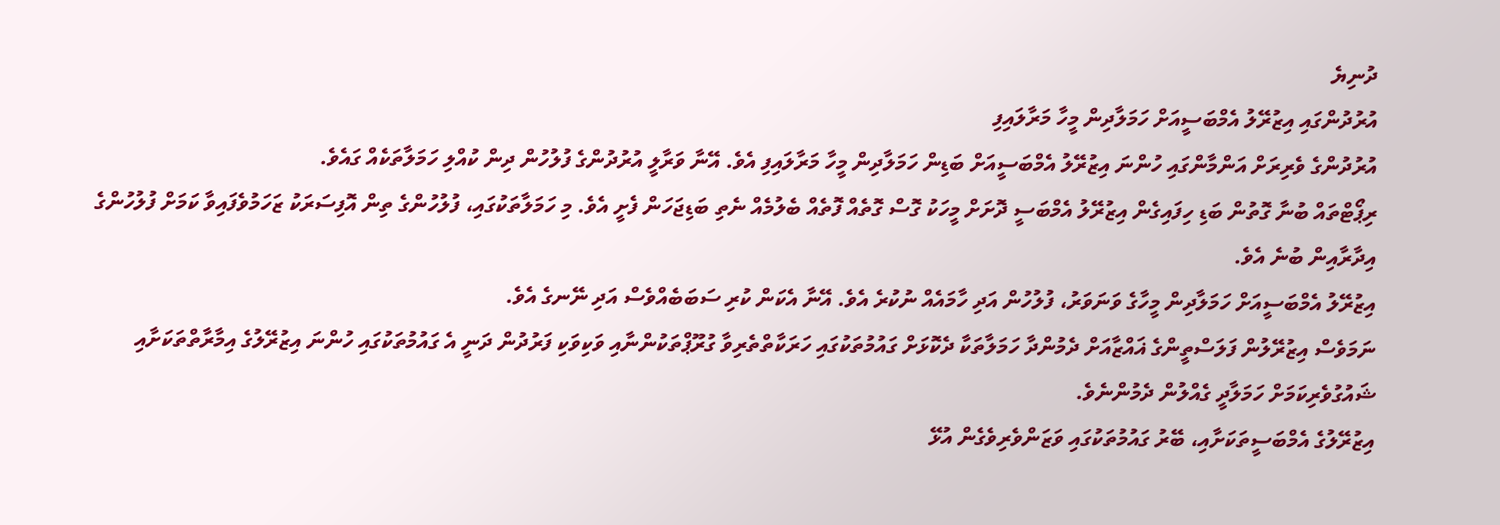ދުނިޔެ
އުރުދުންގައި އިޒުރޭލު އެމްބަސީއަށް ހަމަލާދިން މީހާ މަރާލައިފި
އުރުދުންގެ ވެރިރަށް އަންމާންގައި ހުންނަ އިޒުރޭލު އެމްބަސީއަށް ބަޑިން ހަމަލާދިން މީހާ މަރާލައިފި އެވެ. އޭނާ ވަރާލީ އުރުދުންގެ ފުލުހުން ދިން ކުއްލި ހަމަލާތަކެއް ގައެވެ.
ރިޕޯޓްތައް ބުނާ ގޮތުން ބަޑި ހިފައިގެން އިޒުރޭލު އެމްބަސީ ދޮށަށް މީހަކު ގޮސް ގޮތެއް ފޮތެއް ބެލުމެއް ނެތި ބަޑިޖަހަން ފެށީ އެވެ. މި ހަމަލާތަކުގައި، ފުލުހުންގެ ތިން އޮފިސަރަކު ޒަހަމުވެފައިވާ ކަމަށް ފުލުހުންގެ އިދާރާއިން ބުނެ އެވެ.
އިޒުރޭލު އެމްބަސީއަށް ހަމަލާދިން މީހާގެ ވަނަވަރު، ފުލުހުން އަދި ހާމައެއް ނުކުރެ އެވެ. އޭނާ އެކަން ކުރި ސަބަބެއްވެސް އަދި ނޭނގެ އެވެ.
ނަމަވެސް އިޒުރޭލުން ފަލަސްތީންގެ ޣައްޒާއަށް ދެމުންދާ ހަމަލާތަކާ ދެކޮޅަށް ގައުމުތަކުގައި ހަރަކާތްތެރިވާ ގުރޫޕްތަކުންނާއި ވަކިވަކި ފަރުދުން ދަނީ އެ ގައުމުތަކުގައި ހުންނަ އިޒުރޭލުގެ އިމާރާތްތަކަށާއި ޝައުގުވެރިކަމަށް ހަމަލާދީ ގެއްލުން ދެމުންނެވެ.
އިޒުރޭލުގެ އެމްބަސީތަކަށާއި، ބޭރު ގައުމުތަކުގައި ވަޒަންވެރިވެގެން އުޅޭ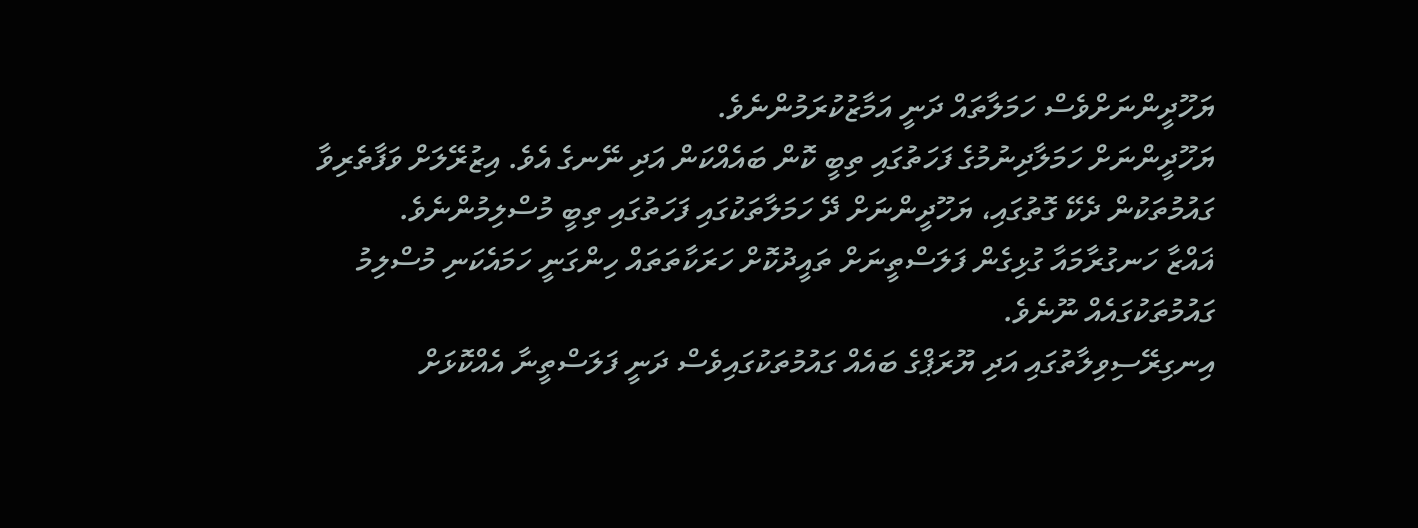ޔަހޫދީންނަށްވެސް ހަމަލާތައް ދަނީ އަމާޒުކުރަމުންނެވެ.
ޔަހޫދީންނަށް ހަމަލާދިނުމުގެ ފަހަތުގައި ތިބީ ކޮން ބައެއްކަން އަދި ނޭނގެ އެވެ. އިޒުރޭލަށް ވަފާތެރިވާ ގައުމުތަކުން ދެކޭ ގޮތުގައި، ޔަހޫދީންނަށް ދޭ ހަމަލާތަކުގައި ފަހަތުގައި ތިބީ މުސްލިމުންނެވެ.
ޣައްޒާ ހަނގުރާމައާ ގުޅިގެން ފަލަސްތީނަށް ތައީދުކޮށް ހަރަކާތަތައް ހިންގަނީ ހަމައެކަނި މުސްލިމު ގައުމުތަކުގައެއް ނޫނެވެ.
އިނގިރޭސިވިލާތުގައި އަދި ޔޫރަޕްގެ ބައެއް ގައުމުތަކުގައިވެސް ދަނީ ފަލަސްތީނާ އެއްކޮޅަށް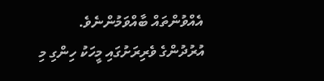އެއްވުންތައް ބާއްވަމުންނެވެ.
އުރުދުންގެ ވެރިރަށުގައި މީހަކު ހިންގި މި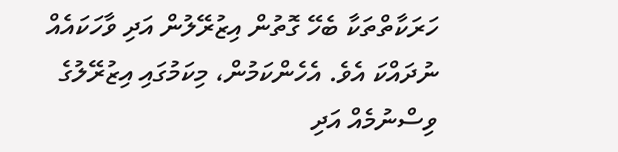ހަރަކާތްތަކާ ބެހޭ ގޮތުން އިޒުރޭލުން އަދި ވާހަކައެއް ނުދައްކަ އެވެ. އެހެންކަމުން، މިކަމުގައި އިޒުރޭލުގެ ވިސްނުމެއް އަދި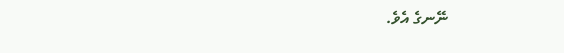ނޭނގެ އެވެ.